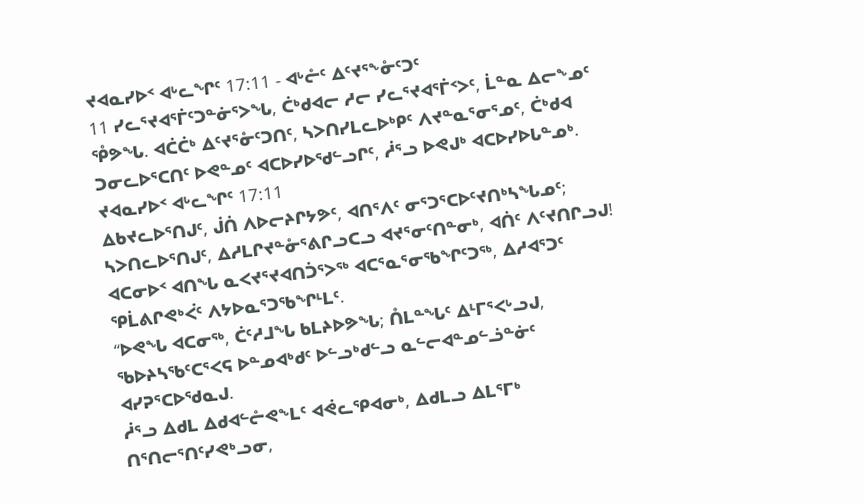ᔪᐊᓇᓯᐅᑉ ᐊᒡᓚᖏᑦ 17:11 - ᐊᒡᓔᑦ ᐃᑦᔪᕐᖕᓁᑦᑐᑦ
11 ᓯᓚᕐᔪᐊᕐᒦᑦᑐᓐᓃᕐᐳᖓ, ᑖᒃᑯᐊᓕ ᓱᓕ ᓯᓚᕐᔪᐊᕐᒦᑉᐳᑦ, ᒫᓐᓇ ᐃᓕᖕᓄᑦ ᕾᕗᖓ. ᐊᑖᑖᒃ ᐃᑦᔪᕐᓁᑦᑐᑎᑦ, ᓴᐳᑎᓯᒪᓚᐅᒃᑭᑦ ᐱᔪᓐᓇᕐᓂᕐᓄᑦ, ᑖᒃᑯᐊ ᑐᓂᓚᐅᕐᑕᑎᑦ ᐅᕙᓐᓄᑦ ᐊᑕᐅᓯᐅᖁᓪᓗᒋᑦ, ᓲᕐᓗ ᐅᕙᒍᒃ ᐊᑕᐅᓯᐅᒐᓐᓄᒃ.
ᔪᐊᓇᓯᐅᑉ ᐊᒡᓚᖏᑦ 17:11
ᐃᑲᔪᓚᐅᕐᑎᒍᑦ, ᒎᑏ ᐱᐅᓕᔨᒋᔭᕗᑦ, ᐊᑎᕐᐱᑦ ᓂᕐᑐᕐᑕᐅᑦᔪᑎᒃᓴᖓᓄᑦ; ᓴᐳᑎᓚᐅᕐᑎᒍᑦ, ᐃᓱᒪᒋᔪᓐᓁᕐᕕᒋᓗᑕᓗ ᐊᔪᕐᓂᑦᑎᓐᓂᒃ, ᐊᑏᑦ ᐱᑦᔪᑎᒋᓗᒍ!
ᐊᑕᓂᐅᑉ ᐊᑎᖓ ᓇᐸᔪᕐᔪᐊᑎᑑᕐᐳᖅ ᐊᑕᕐᓇᕐᓂᖃᖏᑦᑐᖅ, ᐃᓱᐊᕐᑐᑦ ᕿᒫᕕᒋᕙᒃᐹᑦ ᐱᔭᐅᓇᕐᑐᖃᖏᒻᒪᑦ.
“ᐅᕙᖓ ᐊᑕᓂᖅ, ᑖᑦᓱᒧᖓ ᑲᒪᔨᐅᕗᖓ; ᑍᒪᓐᖓᑦ ᐃᒻᒥᕐᐸᒡᓗᒍ, ᖃᐅᔨᓴᖃᑦᑕᕐᐸᕋ ᐅᓐᓄᐊᒃᑯᑦ ᐅᓪᓗᒃᑯᓪᓗ ᓇᓪᓕᐊᓐᓄᓪᓘᓐᓃᑦ ᐊᓯᕈᕐᑕᐅᖁᓇᒍ.
ᓲᕐᓗ ᐃᑯᒪ ᐃᑯᐊᓪᓔᕙᖕᒪᑦ ᐊᕚᓚᕿᐊᓂᒃ, ᐃᑯᒪᓗ ᐃᒪᕐᒥᒃ ᑎᕐᑎᓕᕐᑎᑦᓯᕙᒃᓗᓂ,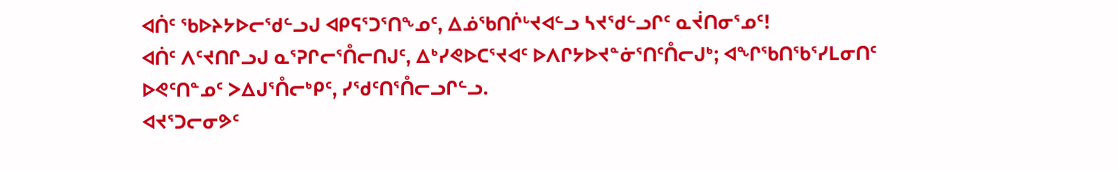ᐊᑏᑦ ᖃᐅᔨᔭᐅᓕᖁᓪᓗᒍ ᐊᑭᕋᕐᑐᕐᑎᖕᓄᑦ, ᐃᓅᖃᑎᒌᒡᔪᐊᓪᓗ ᓴᔪᖁᓪᓗᒋᑦ ᓇᔫᑎᓂᕐᓄᑦ!
ᐊᑏᑦ ᐱᑦᔪᑎᒋᓗᒍ ᓇᕐᕈᒋᓕᕐᑍᓕᑎᒍᑦ, ᐃᒃᓯᕙᐅᑕᕐᔪᐊᑦ ᐅᐱᒋᔭᐅᔪᓐᓃᕐᑎᑦᑍᓕᒍᒃ; ᐊᖏᖃᑎᖃᕐᓯᒪᓂᑎᑦ ᐅᕙᑦᑎᓐᓄᑦ ᐳᐃᒍᕐᑍᓕᒃᑭᑦ, ᓯᖁᑦᑎᕐᑍᓕᓗᒋᓪᓗ.
ᐊᔪᕐᑐᓕᓂᕗᑦ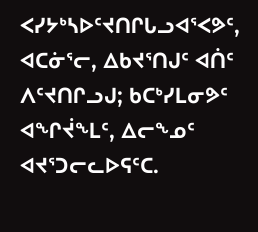ᐸᓯᔭᒃᓴᐅᑦᔪᑎᒋᒐᓗᐊᕐᐸᕗᑦ, ᐊᑕᓃᕐᓕ, ᐃᑲᔪᕐᑎᒍᑦ ᐊᑏᑦ ᐱᑦᔪᑎᒋᓗᒍ; ᑲᑕᒃᓯᒪᓂᕗᑦ ᐊᖏᔫᖕᒪᑦ, ᐃᓕᖕᓄᑦ ᐊᔪᕐᑐᓕᓚᐅᕋᑦᑕ.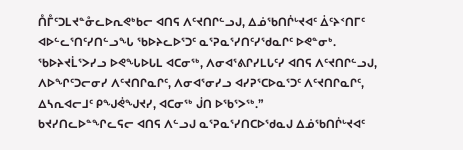ᑍᒤᑦᑐᒪᔪᓐᓁᓚᐅᕆᕙᒃᑲᓕ ᐊᑎᕋ ᐱᑦᔪᑎᒋᓪᓗᒍ, ᐃᓅᖃᑎᒌᒡᔪᐊᑦ ᐄᑦᔨᑉᑎᒥᑦ ᐊᐅᓪᓚᕐᑎᑦᓯᑎᓪᓗᖓ ᖃᐅᔨᓚᐅᕐᑐᑦ ᓇᕐᕈᓇᕐᓯᑎᑦᓯᖁᓇᒋᑦ ᐅᕙᓐᓂᒃ.
ᖃᐅᔨᔪᒫᕐᐳᓯᓗ ᐅᕙᖓᐅᒐᒪ ᐊᑕᓂᖅ, ᐱᓂᐊᕐᕕᒋᓯᒪᒐᑦᓯ ᐊᑎᕋ ᐱᑦᔪᑎᒋᓪᓗᒍ, ᐱᐅᖏᑦᑐᓕᓂᓯ ᐱᑦᔪᑎᒋᓇᒋᑦ, ᐱᓂᐊᕐᓂᓯᓗ ᐊᓯᕈᕐᑕᐅᓇᕐᑐᑦ ᐱᑦᔪᑎᒋᓇᒋᑦ, ᐃᓴᕆᐊᓕᒧᑦ ᑭᖑᕚᖑᔪᓯ, ᐊᑕᓂᖅ ᒎᑎ ᐅᖃᕐᐳᖅ.”
ᑲᔪᓯᑎᓚᐅᓐᖏᓚᕋᓕ ᐊᑎᕋ ᐱᓪᓗᒍ ᓇᕐᕈᓇᕐᓯᑎᑕᐅᖁᓇᒍ ᐃᓅᖃᑎᒌᒡᔪᐊᑦ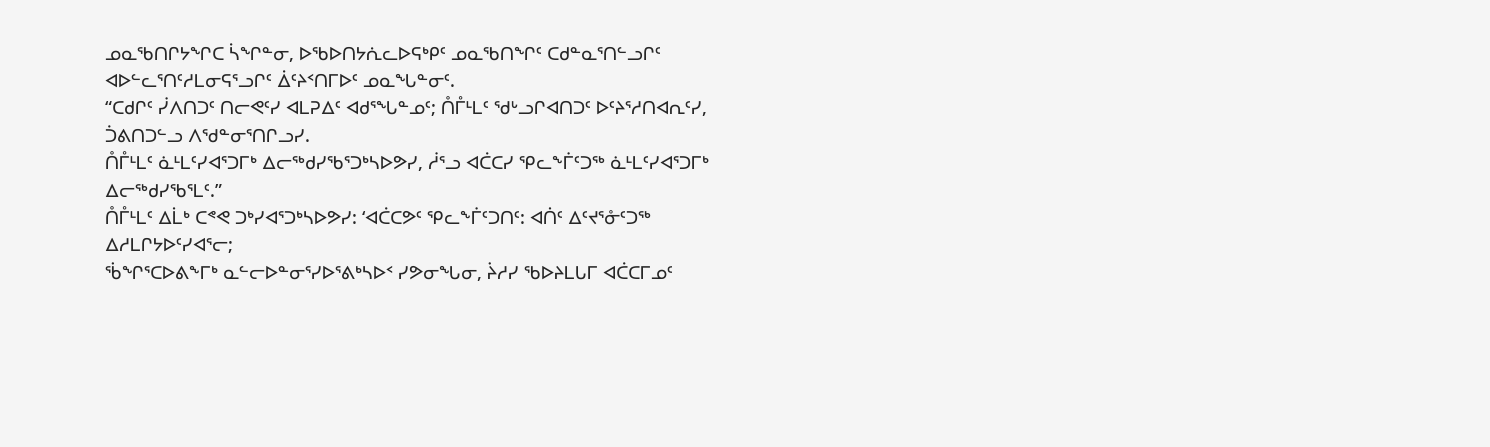ᓄᓇᖃᑎᒋᔭᖏᑕ ᓵᖏᓐᓂ, ᐅᖃᐅᑎᔭᕇᓚᐅᕋᒃᑭᑦ ᓄᓇᖃᑎᖏᑦ ᑕᑯᓐᓇᕐᑎᓪᓗᒋᑦ ᐊᐅᓪᓚᕐᑎᑦᓱᒪᓂᕋᕐᓗᒋᑦ ᐄᑦᔨᑉᑎᒥᐅᑦ ᓄᓇᖓᓐᓂᑦ.
“ᑕᑯᒋᑦ ᓰᐱᑎᑐᑦ ᑎᓕᕙᑦᓯ ᐊᒪᕈᐃᑦ ᐊᑯᕐᖓᓐᓄᑦ; ᑍᒤᒻᒪᑦ ᖁᒡᓗᒋᐊᑎᑐᑦ ᐅᑦᔨᕐᓱᑎᐊᕆᑦᓯ, ᑑᕕᑎᑐᓪᓗ ᐱᖁᓐᓂᕐᑎᒋᓗᓯ.
ᑍᒤᒻᒪᑦ ᓈᒻᒪᑦᓯᐊᕐᑐᒥᒃ ᐃᓕᖅᑯᓯᖃᕐᑐᒃᓴᐅᕗᓯ, ᓲᕐᓗ ᐊᑖᑕᓯ ᕿᓚᖕᒦᑦᑐᖅ ᓈᒻᒪᑦᓯᐊᕐᑐᒥᒃ ᐃᓕᖅᑯᓯᖃᕐᒪᑦ.”
ᑍᒤᒻᒪᑦ ᐃᒫᒃ ᑕᕝᕙ ᑐᒃᓯᐊᕐᑐᒃᓴᐅᕗᓯ: ‘ᐊᑖᑕᕗᑦ ᕿᓚᖕᒦᑦᑐᑎᑦ: ᐊᑏᑦ ᐃᑦᔪᕐᓁᑦᑐᖅ ᐃᓱᒪᒋᔭᐅᑦᓯᐊᕐᓕ;
ᖄᖏᕐᑕᐅᕕᖕᒥᒃ ᓇᓪᓕᐅᓐᓂᕐᓯᐅᕐᕕᒃᓴᐅᑉ ᓯᕗᓂᖓᓂ, ᔩᓱᓯ ᖃᐅᔨᒪᒐᒥ ᐊᑖᑕᒥᓄᑦ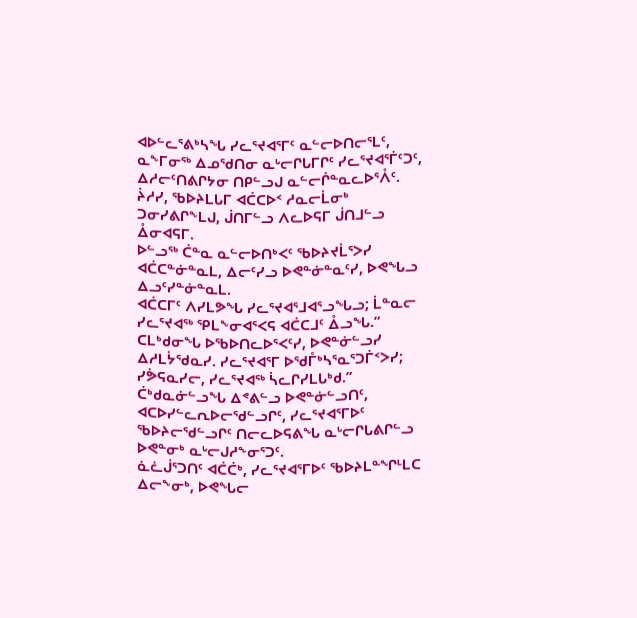ᐊᐅᓪᓚᕐᕕᒃᓴᖓ ᓯᓚᕐᔪᐊᕐᒥᑦ ᓇᓪᓕᐅᑎᓕᕐᒪᑦ, ᓇᖕᒥᓂᖅ ᐃᓄᖁᑎᓂ ᓇᒡᓕᒋᒐᒥᒋᑦ ᓯᓚᕐᔪᐊᕐᒦᑦᑐᑦ, ᐃᓱᓕᑦᑎᕕᒋᔭᓂ ᑎᑭᓪᓗᒍ ᓇᓪᓕᒌᓐᓇᓚᐅᕐᐰᑦ.
ᔩᓱᓯ, ᖃᐅᔨᒪᒐᒥ ᐊᑖᑕᐅᑉ ᓱᓇᓕᒫᓂᒃ ᑐᓂᓯᕕᒋᖕᒪᒍ, ᒎᑎᒥᓪᓗ ᐱᓚᐅᕋᒥ ᒎᑎᒧᓪᓗ ᐂᓂᐊᕋᒥ.
ᐅᓪᓗᖅ ᑖᓐᓇ ᓇᓪᓕᐅᑎᒃᐸᑦ ᖃᐅᔨᔪᒫᕐᐳᓯ ᐊᑖᑕᓐᓃᓐᓇᒪ, ᐃᓕᑦᓯᓗ ᐅᕙᓐᓃᓐᓇᑦᓯ, ᐅᕙᖓᓗ ᐃᓗᑦᓯᓐᓃᓐᓇᒪ.
ᐊᑖᑕᒥᑦ ᐱᓯᒪᕗᖓ ᓯᓚᕐᔪᐊᕐᒧᐊᕐᓗᖓᓗ; ᒫᓐᓇᓕ ᓯᓚᕐᔪᐊᖅ ᕿᒪᖕᓂᐊᕐᐸᕋ ᐊᑖᑕᒧᑦ ᐂᓗᖓ.”
ᑕᒪᒃᑯᓂᖓ ᐅᖃᐅᑎᓚᐅᕐᐸᑦᓯ, ᐅᕙᓐᓃᓪᓗᓯ ᐃᓱᒪᔮᖁᓇᓯ. ᓯᓚᕐᔪᐊᕐᒥ ᐅᖁᒤᒃᓴᕐᓇᕐᑐᒦᑉᐳᓯ; ᓯᕘᕋᓇᓯᓕ, ᓯᓚᕐᔪᐊᖅ ᓵᓚᒋᓯᒪᒐᒃᑯ.”
ᑖᒃᑯᓇᓃᓪᓗᖓ ᐃᕝᕕᓪᓗ ᐅᕙᓐᓃᓪᓗᑎᑦ, ᐊᑕᐅᓯᓪᓚᕆᐅᓕᖁᓪᓗᒋᑦ, ᓯᓚᕐᔪᐊᕐᒥᐅᑦ ᖃᐅᔨᓕᖁᓪᓗᒋᑦ ᑎᓕᓚᐅᕋᕕᖓ ᓇᒡᓕᒋᒐᕕᒋᓪᓗ ᐅᕙᓐᓂᒃ ᓇᒡᓕᒍᓱᖕᓂᕐᑐᑦ.
ᓈᓛᒎᕐᑐᑎᑦ ᐊᑖᑖᒃ, ᓯᓚᕐᔪᐊᕐᒥᐅᑦ ᖃᐅᔨᒪᓐᖏᒻᒪᑕ ᐃᓕᖕᓂᒃ, ᐅᕙᖓᓕ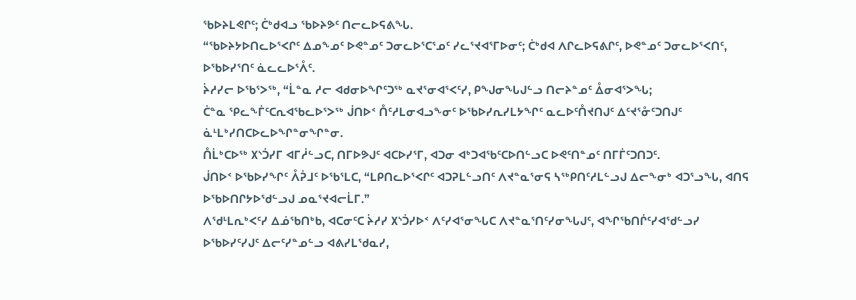ᖃᐅᔨᒪᕙᒋᑦ; ᑖᒃᑯᐊᓗ ᖃᐅᔨᕗᑦ ᑎᓕᓚᐅᕋᕕᖓ.
“ᖃᐅᔨᔭᐅᑎᓚᐅᕐᐸᒋᑦ ᐃᓄᖕᓄᑦ ᐅᕙᓐᓄᑦ ᑐᓂᓚᐅᕐᑕᕐᓄᑦ ᓯᓚᕐᔪᐊᕐᒥᐅᓂᑦ; ᑖᒃᑯᐊ ᐱᒋᓚᐅᕋᕕᒋᑦ, ᐅᕙᓐᓄᑦ ᑐᓂᓚᐅᕐᐸᑎᑦ, ᐅᖃᐅᓯᕐᑎᑦ ᓈᓚᓚᐅᕐᐰᑦ.
ᔩᓱᓯᓕ ᐅᖃᕐᐳᖅ, “ᒫᓐᓇ ᓱᓕ ᐊᑯᓂᐅᖏᑦᑐᖅ ᓇᔪᕐᓂᐊᕐᐸᑦᓯ, ᑭᖑᓂᖓᒍᓪᓗ ᑎᓕᔨᓐᓄᑦ ᐂᓂᐊᕐᐳᖓ;
ᑖᓐᓇ ᕿᓚᖕᒦᑦᑕᕆᐊᖃᓚᐅᕐᐳᖅ ᒎᑎᐅᑉ ᑍᑦᓱᒪᓂᐊᓗᖕᓂᑦ ᐅᖃᐅᓯᕆᓯᒪᔭᖏᑦ ᓇᓚᐅᑦᑍᔪᑎᒍᑦ ᐃᑦᔪᕐᓁᑦᑐᑎᒍᑦ ᓈᒻᒪᒃᓯᑎᑕᐅᓚᐅᖏᓐᓂᖏᓐᓂ.
ᑍᒫᒃᑕᐅᖅ ᙭ᔅᑑᓯᒥ ᐊᒥᓲᓪᓗᑕ, ᑎᒥᐅᕗᒍᑦ ᐊᑕᐅᓯᕐᒥ, ᐊᑐᓂ ᐊᒃᑐᐊᖃᑦᑕᐅᑎᓪᓗᑕ ᐅᕙᑦᑎᓐᓄᑦ ᑎᒥᒦᑦᑐᑎᑐᑦ.
ᒎᑎᐅᑉ ᐅᖃᐅᓯᖏᑦ ᐰᕉᒧᑦ ᐅᖃᕐᒪᑕ, “ᒪᑭᑎᓚᐅᕐᐸᒋᑦ ᐊᑐᕈᒪᓪᓗᑎᑦ ᐱᔪᓐᓇᕐᓂᕋ ᓴᖅᑭᑎᑦᓱᒪᓪᓗᒍ ᐃᓕᖕᓂᒃ ᐊᑐᕐᓗᖓ, ᐊᑎᕋ ᐅᖃᐅᑎᒋᔭᐅᖁᓪᓗᒍ ᓄᓇᕐᔪᐊᓕᒫᒥ.”
ᐱᖁᒻᒪᕆᒃᐸᑦᓯ ᐃᓅᖃᑎᒃᑲ, ᐊᑕᓂᑦᑕ ᔩᓱᓯ ᙭ᔅᑑᓯᐅᑉ ᐱᑦᓯᐊᕐᓂᖓᑕ ᐱᔪᓐᓇᕐᑎᑦᓯᓂᖓᒍᑦ, ᐊᖏᖃᑎᒌᑦᓯᐊᖁᓪᓗᓯ ᐅᖃᐅᓯᑦᓯᒍᑦ ᐃᓕᑦᓯᓐᓄᓪᓗ ᐊᕕᓯᒪᖁᓇᓯ,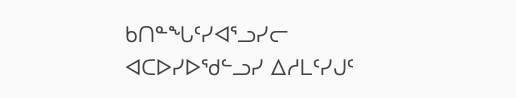ᑲᑎᓐᖓᑦᓯᐊᕐᓗᓯᓕ ᐊᑕᐅᓯᐅᖁᓪᓗᓯ ᐃᓱᒪᑦᓯᒍᑦ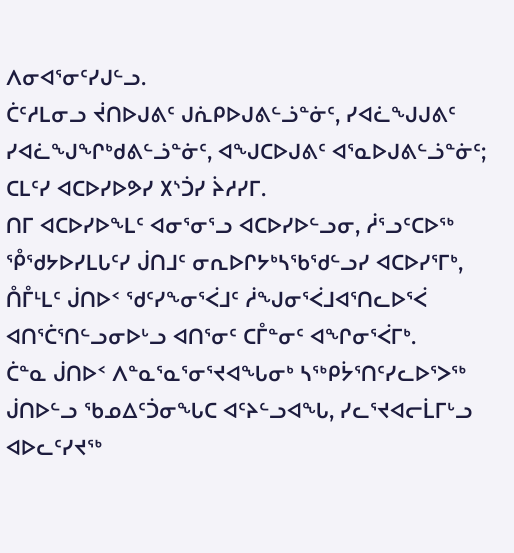ᐱᓂᐊᕐᓂᑦᓯᒍᓪᓗ.
ᑖᑦᓱᒪᓂᓗ ᔫᑎᐅᒍᕕᑦ ᒍᕇᑭᐅᒍᕕᓪᓘᓐᓃᑦ, ᓯᐊᓛᖑᒍᕕᑦ ᓯᐊᓛᖑᖏᒃᑯᕕᓪᓘᓐᓃᑦ, ᐊᖑᑕᐅᒍᕕᑦ ᐊᕐᓇᐅᒍᕕᓪᓘᓐᓃᑦ; ᑕᒪᑦᓯ ᐊᑕᐅᓯᐅᕗᓯ ᙭ᔅᑑᓯ ᔩᓱᓯᒥ.
ᑎᒥ ᐊᑕᐅᓯᐅᖕᒪᑦ ᐊᓂᕐᓂᕐᓗ ᐊᑕᐅᓯᐅᓪᓗᓂ, ᓲᕐᓗᑦᑕᐅᖅ ᕾᖁᔭᐅᓯᒪᒐᑦᓯ ᒎᑎᒧᑦ ᓂᕆᐅᒋᔭᒃᓴᖃᖁᓪᓗᓯ ᐊᑕᐅᓯᕐᒥᒃ,
ᑍᒤᒻᒪᑦ ᒎᑎᐅᑉ ᖁᑦᓯᖕᓂᕐᐹᒧᑦ ᓲᖑᓂᕐᐹᒧᐊᕐᑎᓚᐅᕐᐹ ᐊᑎᕐᑖᕐᑎᓪᓗᓂᐅᒡᓗ ᐊᑎᕐᓂᑦ ᑕᒤᓐᓂᑦ ᐊᖏᓂᕐᐹᒥᒃ.
ᑖᓐᓇ ᒎᑎᐅᑉ ᐱᓐᓇᕐᓇᕐᓂᕐᔪᐊᖓᓂᒃ ᓴᖅᑭᔮᕐᑎᑦᓯᓚᐅᕐᐳᖅ ᒎᑎᐅᓪᓗ ᖃᓄᐃᑦᑑᓂᖓᑕ ᐊᑦᔨᓪᓗᐊᖓ, ᓯᓚᕐᔪᐊᓕᒫᒥᒡᓗ ᐊᐅᓚᑦᓯᔪᖅ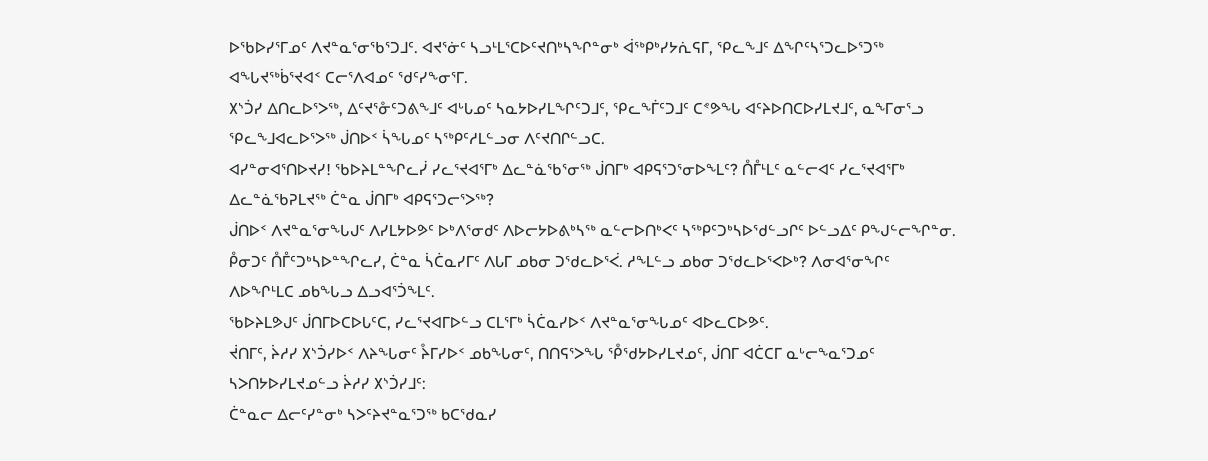ᐅᖃᐅᓯᕐᒥᓄᑦ ᐱᔪᓐᓇᕐᓂᖃᕐᑐᒧᑦ. ᐊᔪᕐᓃᑦ ᓴᓗᒻᒪᕐᑕᐅᑦᔪᑎᒃᓴᖏᓐᓂᒃ ᐋᖅᑭᒃᓯᔭᕇᕋᒥ, ᕿᓚᖕᒧᑦ ᐃᖏᑦᓴᕐᑐᓚᐅᕐᑐᖅ ᐊᖓᔪᖅᑳᕐᔪᐊᑉ ᑕᓕᕐᐱᐊᓄᑦ ᖁᑦᓯᖕᓂᕐᒥ.
᙭ᔅᑑᓯ ᐃᑎᓚᐅᕐᐳᖅ, ᐃᑦᔪᕐᓁᑦᑐᕕᖕᒧᑦ ᐊᒡᒐᓄᑦ ᓴᓇᔭᐅᓯᒪᖏᑦᑐᒧᑦ, ᕿᓚᖕᒦᑦᑐᒧᑦ ᑕᕝᕗᖓ ᐊᑦᔨᐅᑎᑕᐅᓯᒪᔪᒧᑦ, ᓇᖕᒥᓂᕐᓗ ᕿᓚᖕᒧᐊᓚᐅᕐᐳᖅ ᒎᑎᐅᑉ ᓵᖓᓄᑦ ᓴᖅᑭᑦᓱᒪᓪᓗᓂ ᐱᑦᔪᑎᒋᓪᓗᑕ.
ᐊᓯᓐᓂᐊᕐᑎᐅᔪᓯ! ᖃᐅᔨᒪᓐᖏᓚᓰ ᓯᓚᕐᔪᐊᕐᒥᒃ ᐃᓚᓐᓈᖃᕐᓂᖅ ᒎᑎᒥᒃ ᐊᑭᕋᕐᑐᕐᓂᐅᖕᒪᑦ? ᑍᒤᒻᒪᑦ ᓇᓪᓕᐊᑦ ᓯᓚᕐᔪᐊᕐᒥᒃ ᐃᓚᓐᓈᖃᕈᒪᔪᖅ ᑖᓐᓇ ᒎᑎᒥᒃ ᐊᑭᕋᕐᑐᓕᕐᐳᖅ?
ᒎᑎᐅᑉ ᐱᔪᓐᓇᕐᓂᖓᒍᑦ ᐱᓯᒪᔭᐅᕗᑦ ᐅᒃᐱᕐᓂᑯᑦ ᐱᐅᓕᔭᐅᕕᒃᓴᖅ ᓇᓪᓕᐅᑎᒃᐸᑦ ᓴᖅᑭᑦᑐᒃᓴᐅᖁᓪᓗᒋᑦ ᐅᓪᓗᐃᑦ ᑭᖑᓪᓕᖏᓐᓂ.
ᑬᓂᑐᑦ ᑍᒤᑦᑐᒃᓴᐅᓐᖏᓚᓯ, ᑖᓐᓇ ᓵᑖᓇᓯᒥᑦ ᐱᒐᒥ ᓄᑲᓂ ᑐᖁᓚᐅᕐᐹ. ᓱᖕᒪᓪᓗ ᓄᑲᓂ ᑐᖁᓚᐅᕐᐸᐅᒃ? ᐱᓂᐊᕐᓂᖏᑦ ᐱᐅᖏᒻᒪᑕ ᓄᑲᖓᓗ ᐃᓗᐊᕐᑑᖕᒪᑦ.
ᖃᐅᔨᒪᕗᒍᑦ ᒎᑎᒥᐅᑕᐅᒐᑦᑕ, ᓯᓚᕐᔪᐊᒥᐅᓪᓗ ᑕᒪᕐᒥᒃ ᓵᑖᓇᓯᐅᑉ ᐱᔪᓐᓇᕐᓂᖓᓄᑦ ᐊᐅᓚᑕᐅᕗᑦ.
ᔫᑎᒥᑦ, ᔩᓱᓯ ᙭ᔅᑑᓯᐅᑉ ᐱᔨᖓᓂᑦ ᔧᒥᓯᐅᑉ ᓄᑲᖓᓂᑦ, ᑎᑎᕋᕐᐳᖓ ᕾᖁᔭᐅᓯᒪᔪᓄᑦ, ᒎᑎᒥ ᐊᑖᑕᒥ ᓇᒡᓕᖕᓇᕐᑐᓄᑦ ᓴᐳᑎᔭᐅᓯᒪᔪᓄᓪᓗ ᔩᓱᓯ ᙭ᔅᑑᓯᒧᑦ:
ᑖᓐᓇᓕ ᐃᓕᑦᓯᓐᓂᒃ ᓴᐳᑦᔨᔪᓐᓇᕐᑐᖅ ᑲᑕᖁᓇᓯ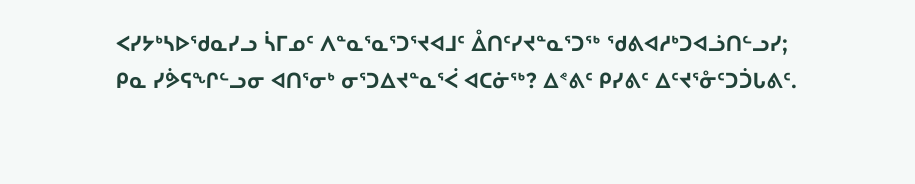ᐸᓯᔭᒃᓴᐅᖁᓇᓯᓗ ᓵᒥᓄᑦ ᐱᓐᓇᕐᓇᕐᑐᕐᔪᐊᒧᑦ ᐂᑎᑦᓯᔪᓐᓇᕐᑐᖅ ᖁᕕᐊᓱᒃᑐᐊᓘᑎᓪᓗᓯ;
ᑭᓇ ᓯᕘᕋᖏᓪᓗᓂ ᐊᑎᕐᓂᒃ ᓂᕐᑐᐃᔪᓐᓇᕐᐹ ᐊᑕᓃᖅ? ᐃᕝᕕᑦ ᑭᓯᕕᑦ ᐃᑦᔪᕐᓁᑦᑐᑑᒐᕕᑦ.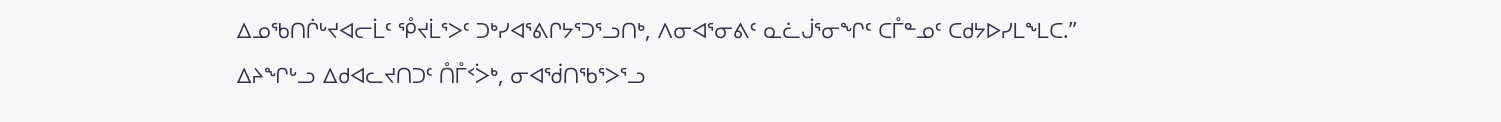ᐃᓄᖃᑎᒌᒡᔪᐊᓕᒫᑦ ᕾᔪᒫᕐᐳᑦ ᑐᒃᓯᐊᕐᕕᒋᔭᕐᑐᕐᓗᑎᒃ, ᐱᓂᐊᕐᓂᕕᑦ ᓇᓛᒎᕐᓂᖏᑦ ᑕᒤᓐᓄᑦ ᑕᑯᔭᐅᓯᒪᖕᒪᑕ.”
ᐃᔨᖏᒡᓗ ᐃᑯᐊᓚᔪᑎᑐᑦ ᑍᒤᑉᐴᒃ, ᓂᐊᖂᑎᖃᕐᐳᕐᓗ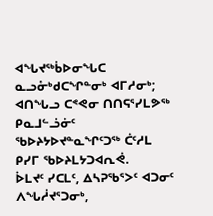ᐊᖓᔪᖅᑳᐅᓂᖓᑕ ᓇᓗᓁᒃᑯᑕᖏᓐᓂᒃ ᐊᒥᓱᓂᒃ; ᐊᑎᖓᓗ ᑕᕝᕙᓂ ᑎᑎᕋᕐᓯᒪᕗᖅ ᑭᓇᒧᓪᓘᓃᑦ ᖃᐅᔨᔭᐅᔪᓐᓇᖏᑦᑐᖅ ᑖᑦᓱᒪ ᑭᓯᒥ ᖃᐅᔨᒪᔭᑐᐊᕆᕚ.
ᐆᒪᔪᑦ ᓯᑕᒪᑦ, ᐃᓴᕈᖃᕐᐳᑦ ᐊᑐᓂᑦ ᐱᖓᓲᔪᕐᑐᓂᒃ,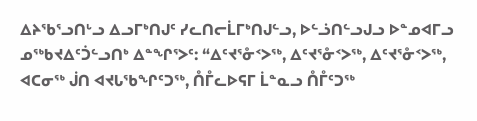ᐃᔨᖃᕐᓗᑎᒡᓗ ᐃᓗᒥᒃᑎᒍᑦ ᓯᓚᑎᓕᒫᒥᒃᑎᒍᓪᓗ, ᐅᓪᓘᑎᓪᓗᒍᓗ ᐅᓐᓄᐊᒥᓗ ᓄᖅᑲᔪᐃᑦᑑᓪᓗᑎᒃ ᐃᓐᖏᕐᐳᑦ: “ᐃᑦᔪᕐᓁᑉᐳᖅ, ᐃᑦᔪᕐᓁᑉᐳᖅ, ᐃᑦᔪᕐᓁᑉᐳᖅ, ᐊᑕᓂᖅ ᒎᑎ ᐊᔪᒐᖃᖏᑦᑐᖅ, ᑍᒤᓚᐅᕋᒥ ᒫᓐᓇᓗ ᑍᒤᑦᑐᖅ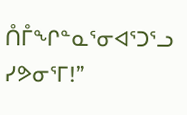ᑍᒤᖏᓐᓇᕐᓂᐊᕐᑐᕐᓗ ᓯᕗᓂᕐᒥ!”